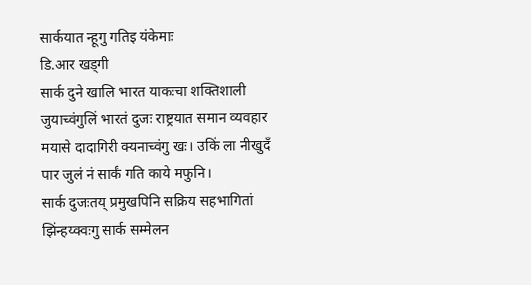सार्कयात न्हूगु गतिइ यंकेमाः
डि.आर खड्गी
सार्क दुने खालि भारत याकःचा शक्तिशाली जुयाच्वंगुलिं भारतं दुजः राष्ट्रयात समान व्यवहार मयासे दादागिरी क्यनाच्वंगु खः। उकिं ला नीखुदँ पार जुलं नं सार्कं गति काये मफुनि।
सार्क दुजःतय् प्रमुखपिनि सक्रिय सहभागितां झिंन्हय्क्वःगु सार्क सम्मेलन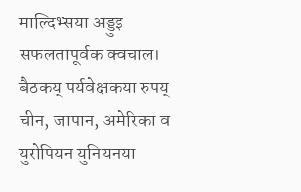माल्दिभ्सया अड्डुइ सफलतापूर्वक क्वचाल। बैठकय् पर्यवेक्षकया रुपय् चीन, जापान, अमेरिका व युरोपियन युनियनया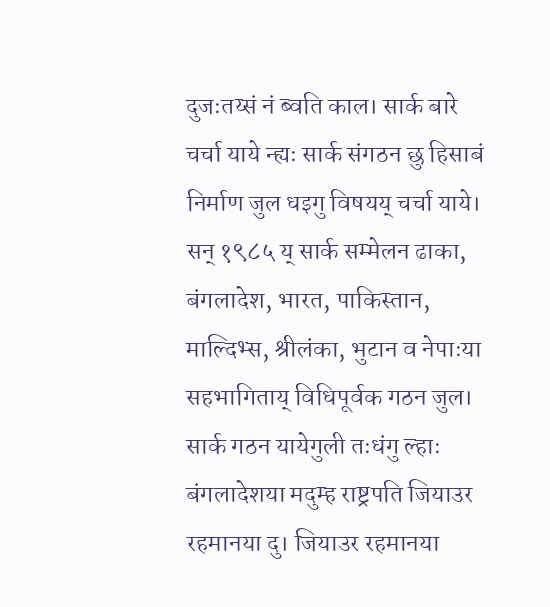दुजःतय्सं नं ब्वति काल। सार्क बारे चर्चा याये न्ह्यः सार्क संगठन छु हिसाबं निर्माण जुल धइगु विषयय् चर्चा याये।
सन् १९८५ य् सार्क सम्मेलन ढाका, बंगलादेश, भारत, पाकिस्तान, माल्दिभ्स, श्रीलंका, भुटान व नेपाःया सहभागिताय् विधिपूर्वक गठन जुल। सार्क गठन यायेगुली तःधंगु ल्हाः बंगलादेशया मदुम्ह राष्ट्रपति जियाउर रहमानया दु। जियाउर रहमानया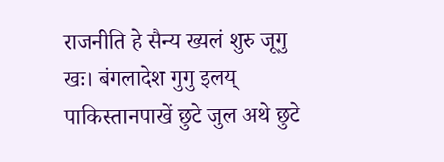राजनीति हे सैन्य ख्यलं शुरु जूगु खः। बंगलादेश गुगु इलय् पाकिस्तानपाखें छुटे जुल अथे छुटे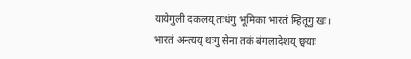यायेगुली दकलय् तःधंगु भूमिका भारतं म्हितूगु खः। भारतं अन्त्यय् थःगु सेना तकं बंगलादेशय् छ्वयाः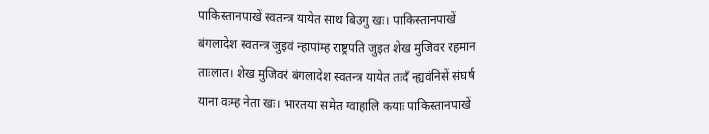पाकिस्तानपाखें स्वतन्त्र यायेत साथ बिउगु खः। पाकिस्तानपाखें बंगलादेश स्वतन्त्र जुइवं न्हापांम्ह राष्ट्रपति जुइत शेख मुजिवर रहमान ताःलात। शेख मुजिवरं बंगलादेश स्वतन्त्र यायेत तःदँ न्ह्यवंनिसें संघर्ष याना वःम्ह नेता खः। भारतया समेत ग्वाहालि कयाः पाकिस्तानपाखें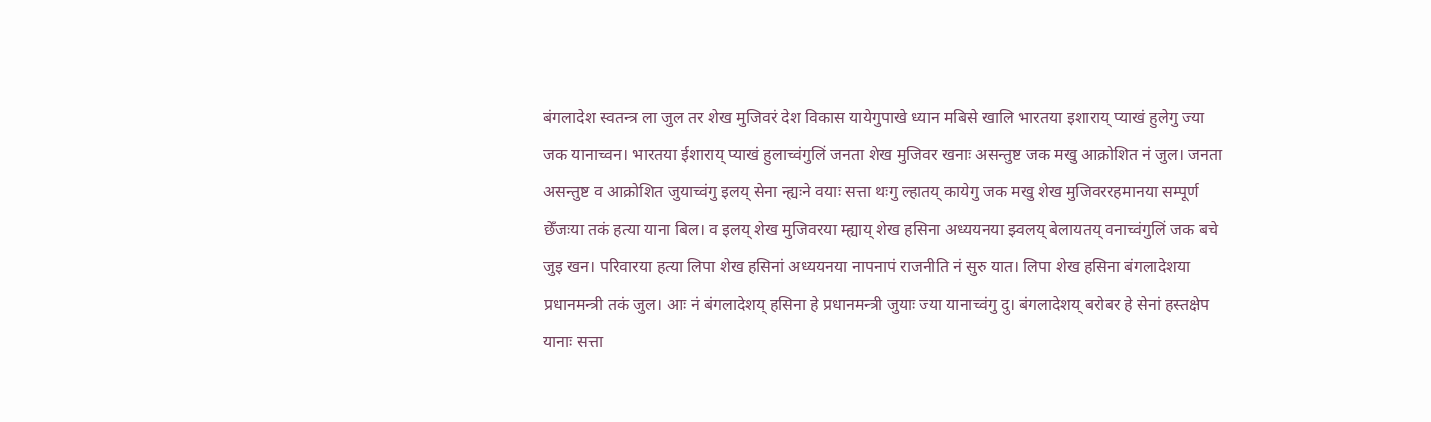बंगलादेश स्वतन्त्र ला जुल तर शेख मुजिवरं देश विकास यायेगुपाखे ध्यान मबिसे खालि भारतया इशाराय् प्याखं हुलेगु ज्या जक यानाच्वन। भारतया ईशाराय् प्याखं हुलाच्वंगुलिं जनता शेख मुजिवर खनाः असन्तुष्ट जक मखु आक्रोशित नं जुल। जनता असन्तुष्ट व आक्रोशित जुयाच्वंगु इलय् सेना न्ह्यःने वयाः सत्ता थःगु ल्हातय् कायेगु जक मखु शेख मुजिवररहमानया सम्पूर्ण छेँजःया तकं हत्या याना बिल। व इलय् शेख मुजिवरया म्ह्याय् शेख हसिना अध्ययनया झ्वलय् बेलायतय् वनाच्वंगुलिं जक बचे जुइ खन। परिवारया हत्या लिपा शेख हसिनां अध्ययनया नापनापं राजनीति नं सुरु यात। लिपा शेख हसिना बंगलादेशया प्रधानमन्त्री तकं जुल। आः नं बंगलादेशय् हसिना हे प्रधानमन्त्री जुयाः ज्या यानाच्वंगु दु। बंगलादेशय् बरोबर हे सेनां हस्तक्षेप यानाः सत्ता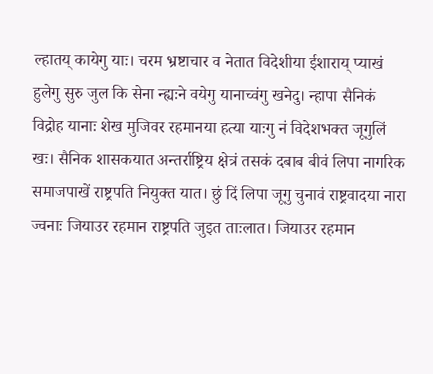ल्हातय् कायेगु याः। चरम भ्रष्टाचार व नेतात विदेशीया ईशाराय् प्याखं हुलेगु सुरु जुल कि सेना न्ह्यःने वयेगु यानाच्वंगु खनेदु। न्हापा सैनिकं विद्रोह यानाः शेख मुजिवर रहमानया हत्या याःगु नं विदेशभक्त जूगुलिं खः। सैनिक शासकयात अन्तर्राष्ट्रिय क्षेत्रं तसकं दबाब बीवं लिपा नागरिक समाजपाखें राष्ट्रपति नियुक्त यात। छुं दिं लिपा जूगु चुनावं राष्ट्रवादया नारा ज्वनाः जियाउर रहमान राष्ट्रपति जुइत ताःलात। जियाउर रहमान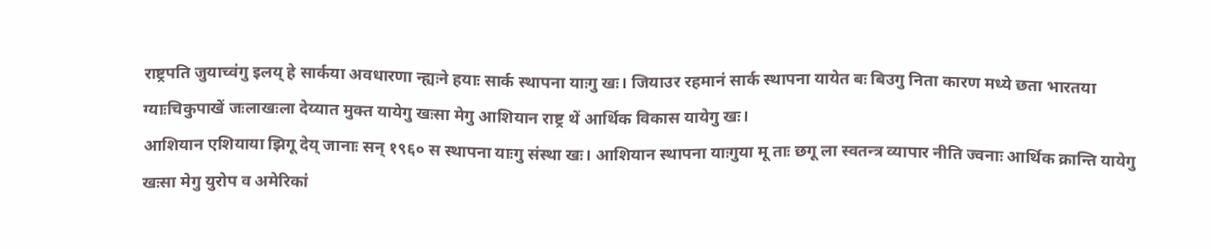राष्ट्रपति जुयाच्वंगु इलय् हे सार्कया अवधारणा न्ह्यःने हयाः सार्क स्थापना याःगु खः। जियाउर रहमानं सार्क स्थापना यायेत बः बिउगु निता कारण मध्ये छता भारतया ग्याःचिकुपाखें जःलाखःला देय्यात मुक्त यायेगु खःसा मेगु आशियान राष्ट्र थें आर्थिक विकास यायेगु खः।
आशियान एशियाया झिगू देय् जानाः सन् १९६० स स्थापना याःगु संस्था खः। आशियान स्थापना याःगुया मू ताः छगू ला स्वतन्त्र व्यापार नीति ज्वनाः आर्थिक क्रान्ति यायेगु खःसा मेगु युरोप व अमेरिकां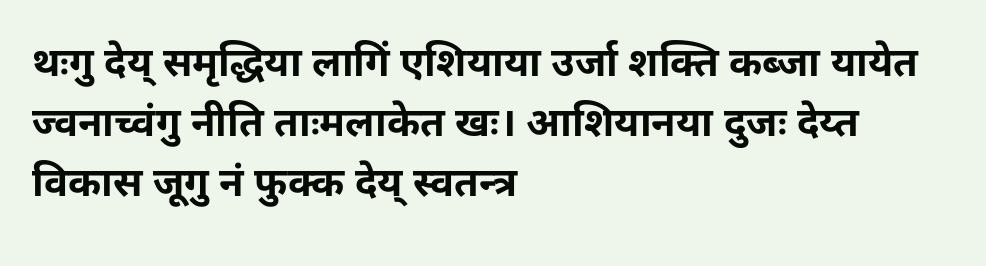थःगु देय् समृद्धिया लागिं एशियाया उर्जा शक्ति कब्जा यायेत ज्वनाच्वंगु नीति ताःमलाकेत खः। आशियानया दुजः देय्त विकास जूगु नं फुक्क देय् स्वतन्त्र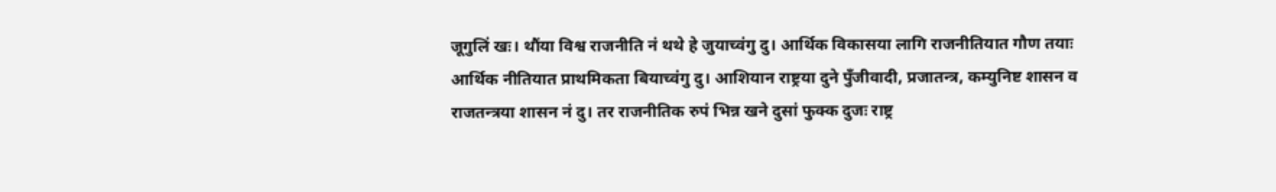जूगुलिं खः। थौंया विश्व राजनीति नं थथे हे जुयाच्वंगु दु। आर्थिक विकासया लागि राजनीतियात गौण तयाः आर्थिक नीतियात प्राथमिकता बियाच्वंगु दु। आशियान राष्ट्रया दुने पुँजीवादी, प्रजातन्त्र, कम्युनिष्ट शासन व राजतन्त्रया शासन नं दु। तर राजनीतिक रुपं भिन्न खने दुसां फुक्क दुजः राष्ट्र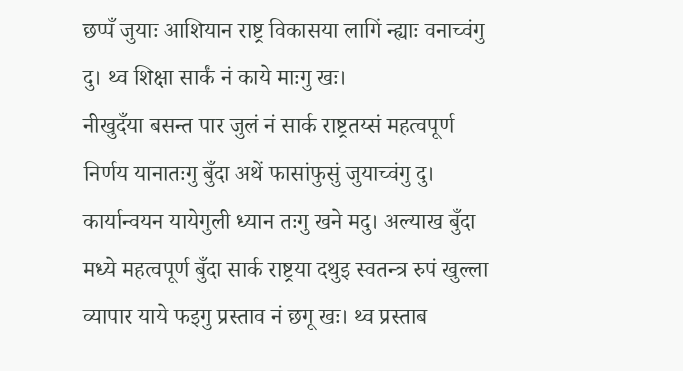छप्पँ जुयाः आशियान राष्ट्र विकासया लागिं न्ह्याः वनाच्वंगु दु। थ्व शिक्षा सार्कं नं काये माःगु खः।
नीखुदँया बसन्त पार जुलं नं सार्क राष्ट्रतय्सं महत्वपूर्ण निर्णय यानातःगु बुँदा अथें फासांफुसुं जुयाच्वंगु दु। कार्यान्वयन यायेगुली ध्यान तःगु खने मदु। अल्याख बुँदा मध्ये महत्वपूर्ण बुँदा सार्क राष्ट्रया दथुइ स्वतन्त्र रुपं खुल्ला व्यापार याये फइगु प्रस्ताव नं छगू खः। थ्व प्रस्ताब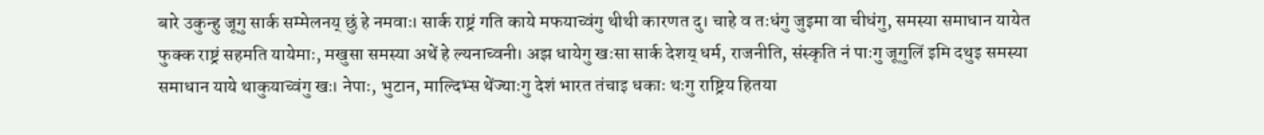बारे उकुन्हु जूगु सार्क सम्मेलनय् छुं हे नमवाः। सार्क राष्ट्रं गति काये मफयाच्वंगु थीथी कारणत दु। चाहे व तःधंगु जुइमा वा चीधंगु, समस्या समाधान यायेत फुक्क राष्ट्रं सहमति यायेमाः, मखुसा समस्या अथें हे ल्यनाच्वनी। अझ धायेगु खःसा सार्क देशय् धर्म, राजनीति, संस्कृति नं पाःगु जूगुलिं इमि दथुइ समस्या समाधान याये थाकुयाच्वंगु खः। नेपाः, भुटान, माल्दिभ्स थेंज्याःगु देशं भारत तंचाइ धकाः थःगु राष्ट्रिय हितया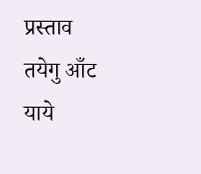प्रस्ताव तयेगु आँट याये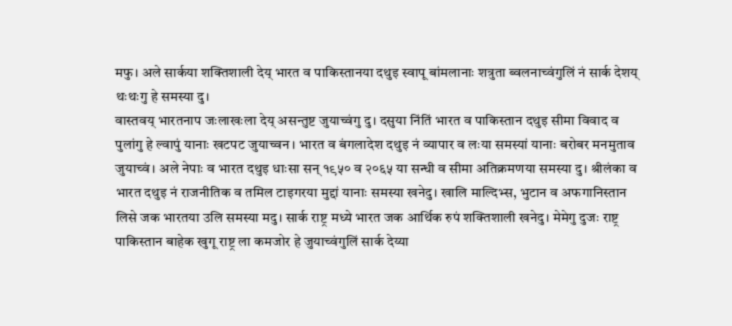मफु। अले सार्कया शक्तिशाली देय् भारत व पाकिस्तानया दथुइ स्वापू बांमलानाः शत्रुता ब्वलनाच्वंगुलिं नं सार्क देशय् थःथःगु हे समस्या दु।
वास्तवय् भारतनाप जःलाखःला देय् असन्तुष्ट जुयाच्वंगु दु। दसुया निंतिं भारत व पाकिस्तान दथुइ सीमा विवाद व पुलांगु हे ल्वापुं यानाः खटपट जुयाच्वन। भारत व बंगलादेश दथुइ नं व्यापार व लःया समस्यां यानाः बरोबर मनमुताव जुयाच्वं। अले नेपाः व भारत दथुइ धाःसा सन् १९५० व २०६५ या सन्धी व सीमा अतिक्रमणया समस्या दु। श्रीलंका व भारत दथुइ नं राजनीतिक व तमिल टाइगरया मुद्दां यानाः समस्या खनेदु। खालि माल्दिभ्स, भुटान व अफगानिस्तान लिसे जक भारतया उलि समस्या मदु। सार्क राष्ट्र मध्ये भारत जक आर्थिक रुपं शक्तिशाली खनेदु। मेमेगु दुजः राष्ट्र पाकिस्तान बाहेक खुगू राष्ट्र ला कमजोर हे जुयाच्वंगुलिं सार्क देय्या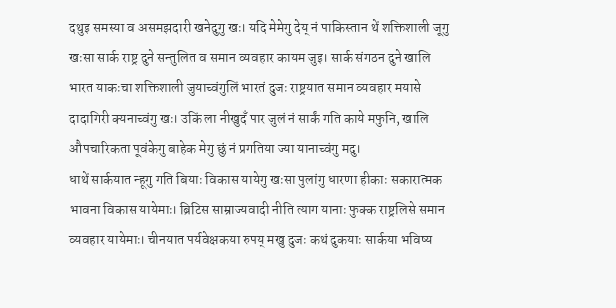दथुइ समस्या व असमझदारी खनेदुगु खः। यदि मेमेगु देय् नं पाकिस्तान थें शक्तिशाली जूगु खःसा सार्क राष्ट्र दुने सन्तुलित व समान व्यवहार कायम जुइ। सार्क संगठन दुने खालि भारत याकःचा शक्तिशाली जुयाच्वंगुलिं भारतं दुजः राष्ट्रयात समान व्यवहार मयासे दादागिरी क्यनाच्वंगु खः। उकिं ला नीखुदँ पार जुलं नं सार्कं गति काये मफुनि, खालि औपचारिकता पूवंकेगु बाहेक मेगु छुं नं प्रगतिया ज्या यानाच्वंगु मदु।
धाथें सार्कयात न्हूगु गति बियाः विकास यायेगु खःसा पुलांगु धारणा हीकाः सकारात्मक भावना विकास यायेमाः। ब्रिटिस साम्राज्यवादी नीति त्याग यानाः फुक्क राष्ट्रलिसे समान व्यवहार यायेमाः। चीनयात पर्यवेक्षकया रुपय् मखु दुजः कथं दुकयाः सार्कया भविष्य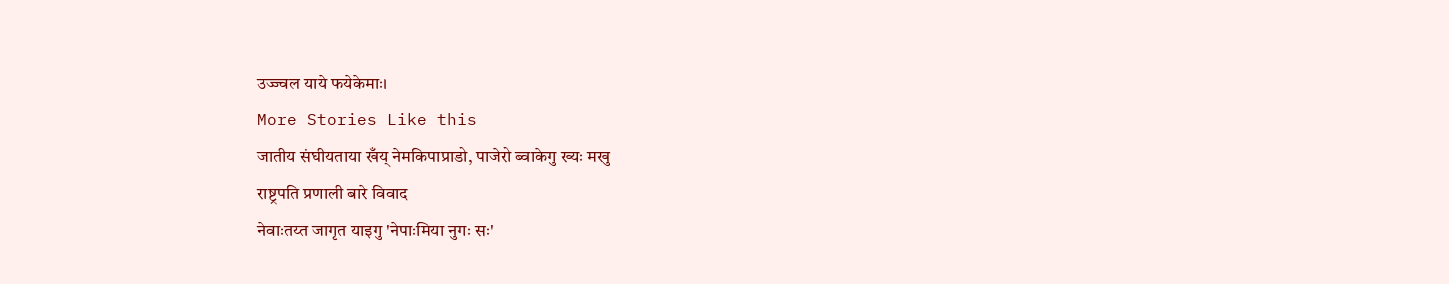उज्ज्वल याये फयेकेमाः।
More Stories Like this
जातीय संघीयताया खँय् नेमकिपाप्राडो, पाजेरो ब्वाकेगु ख्यः मखु
राष्ट्रपति प्रणाली बारे विवाद
नेवाःतय्त जागृत याइगु 'नेपाःमिया नुगः सः'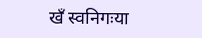खँ स्वनिगःया